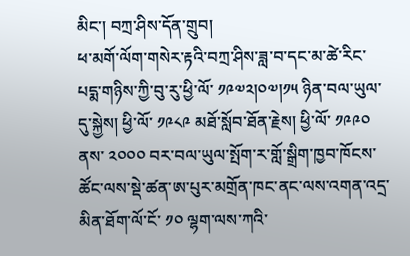མིང་། བཀྲ་ཤིས་དོན་གྲུབ།
ཕ་མགོ་ལོག་གསེར་རྟའི་བཀྲ་ཤིས་ཟླ་བ་དང་མ་ཚེ་རིང་པདྨ་གཉིས་ཀྱི་བུ་རུ་ཕྱི་ལོ་ ༡༩༧༢།༠༧།༡༥ ཉིན་བལ་ཡུལ་དུ་སྐྱེས། ཕྱི་ལོ་ ༡༩༨༩ མཐོ་སློབ་ཐོན་རྗེས། ཕྱི་ལོ་ ༡༩༩༠ ནས་ ༢༠༠༠ བར་བལ་ཡུལ་སྤོག་ར་གློ་སྒྲིག་ཁྱབ་ཁོངས་ཚོང་ལས་སྡེ་ཚན་ཨ་པུར་མགྲོན་ཁང་ནང་ལས་འགན་འདྲ་མིན་ཐོག་ལོ་ངོ་ ༡༠ ལྷག་ལས་ཀའི་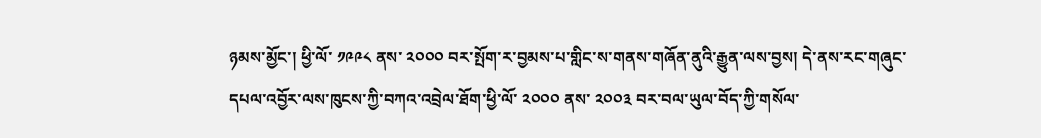ཉམས་མྱོང་། ཕྱི་ལོ་ ༡༩༩༨ ནས་ ༢༠༠༠ བར་སྤོག་ར་བྱམས་པ་གླིང་ས་གནས་གཞོན་ནུའི་རྒྱུན་ལས་བྱས། དེ་ནས་རང་གཞུང་དཔལ་འབྱོར་ལས་ཁུངས་ཀྱི་བཀའ་འབྲེལ་ཐོག་ཕྱི་ལོ་ ༢༠༠༠ ནས་ ༢༠༠༣ བར་བལ་ཡུལ་བོད་ཀྱི་གསོལ་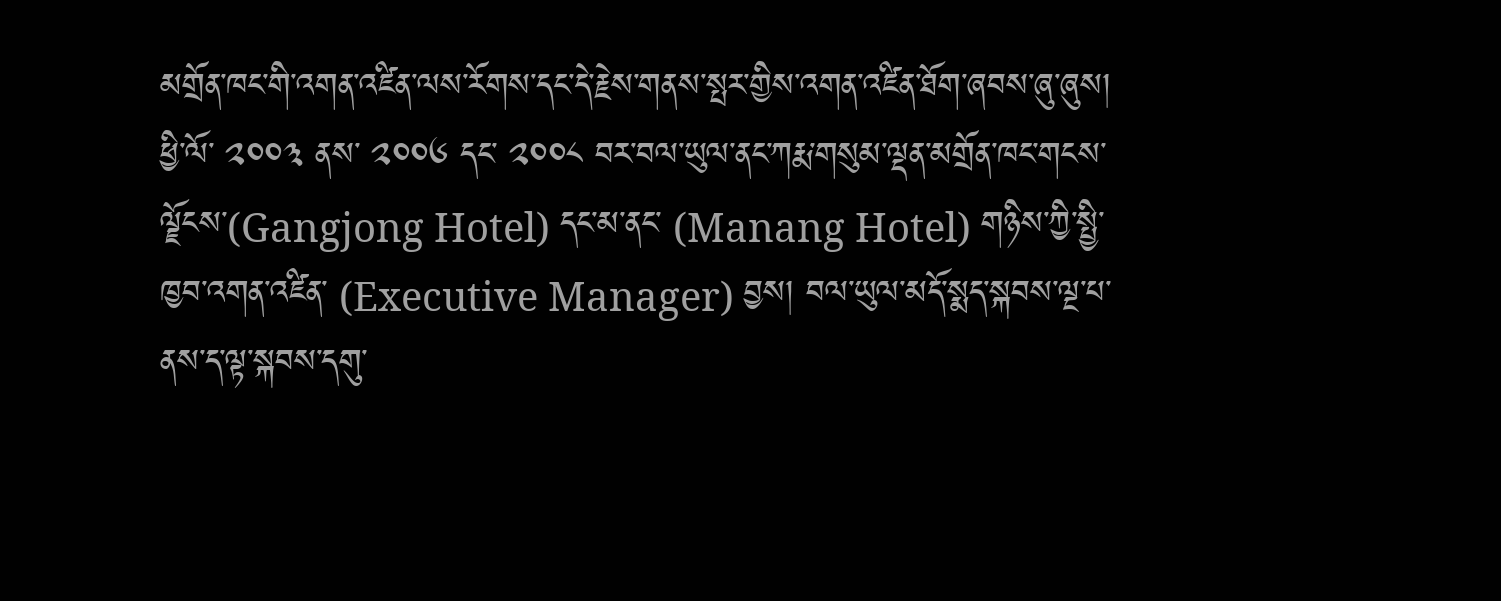མགྲོན་ཁང་གི་འགན་འཛིན་ལས་རོགས་དང་དེ་རྗེས་གནས་སྤར་གྱིས་འགན་འཛིན་ཐོག་ཞབས་ཞུ་ཞུས། ཕྱི་ལོ་ ༢༠༠༣ ནས་ ༢༠༠༦ དང་ ༢༠༠༨ བར་བལ་ཡུལ་ནང་ཀརྨ་གསུམ་ལྡན་མགྲོན་ཁང་གངས་ལྗོངས་(Gangjong Hotel) དང་མ་ནང་ (Manang Hotel) གཉིས་ཀྱི་སྤྱི་ཁྱབ་འགན་འཛིན་ (Executive Manager) བྱས། བལ་ཡུལ་མདོ་སྨད་སྐབས་ལྔ་པ་ནས་ད་ལྟ་སྐབས་དགུ་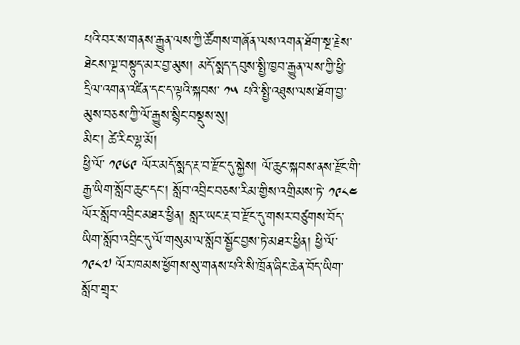པའི་བར་ས་གནས་རྒྱུན་ལས་ཀྱི་ཚོགས་གཞོན་ལས་འགན་ཐོག་སྔ་རྗེས་ཐེངས་ལྔ་བསྟུད་མར་བྱ་མུས། མདོ་སྨད་དབུས་སྤྱི་ཁྱབ་རྒྱུན་ལས་ཀྱི་ཕྱི་དྲིལ་འགན་འཛིན་དང་ད་ལྟའི་སྐབས་ ༡༥ པའི་སྤྱི་འཐུས་ལས་ཐོག་བྱ་མུས་བཅས་ཀྱི་ལོ་རྒྱུས་སྙིང་བསྡུས་སུ།
མིང་། ཚེ་རིང་ལྷ་མོ།
ཕྱི་ལོ་ ༡༩༦༩ ལོར་མདོ་སྨད་རྔ་བ་རྫོང་དུ་སྐྱེས། ལོ་ཆུང་སྐབས་ནས་རྫོང་གི་རྒྱ་ཡིག་སློབ་ཆུང་དང་། སློབ་འབྲིང་བཅས་རིམ་གྱིས་འགྲིམས་ཏེ་ ༡༩༨༤ ལོར་སློབ་འབྲིང་མཐར་ཕྱིན། སླར་ཡང་རྔ་བ་རྫོང་དུ་གསར་བཙུགས་བོད་ཡིག་སློབ་འབྲིང་དུ་ལོ་གསུམ་ལ་སློབ་སྦྱོང་བྱས་ཏེ་མཐར་ཕྱིན། ཕྱི་ལོ་ ༡༩༨༧ ལོར་ཁམས་ཕྱོགས་སུ་གནས་པའི་སི་ཁྲོན་ཞིང་ཆེན་བོད་ཡིག་སློབ་གྲྭར་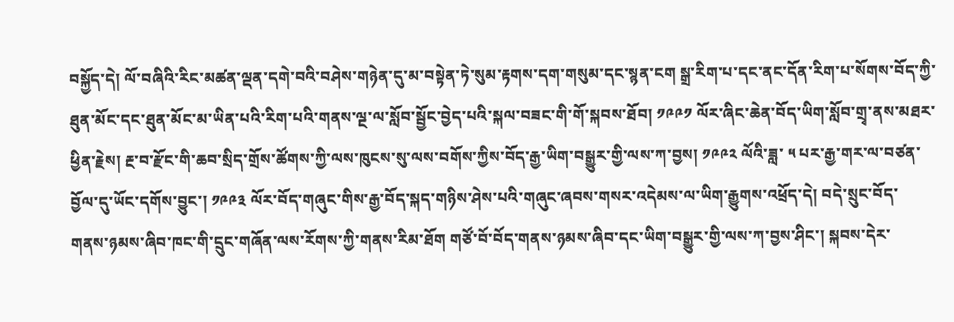བསྐྱོད་དེ། ལོ་བཞིའི་རིང་མཚན་ལྡན་དགེ་བའི་བཤེས་གཉེན་དུ་མ་བསྟེན་ཏེ་སུམ་རྟགས་དག་གསུམ་དང་སྙན་ངག སྒྲ་རིག་པ་དང་ནང་དོན་རིག་པ་སོགས་བོད་ཀྱི་ཐུན་མོང་དང་ཐུན་མོང་མ་ཡིན་པའི་རིག་པའི་གནས་ལྔ་ལ་སློབ་སྦྱོང་བྱེད་པའི་སྐལ་བཟང་གི་གོ་སྐབས་ཐོབ། ༡༩༩༡ ལོར་ཞིང་ཆེན་བོད་ཡིག་སློབ་གྲྭ་ནས་མཐར་ཕྱིན་རྗེས། རྔ་བ་རྫོང་གི་ཆབ་སྲིད་གྲོས་ཚོགས་ཀྱི་ལས་ཁུངས་སུ་ལས་བགོས་ཀྱིས་བོད་རྒྱ་ཡིག་བསྒྱུར་གྱི་ལས་ཀ་བྱས། ༡༩༩༢ ལོའི་ཟླ་ ༥ པར་རྒྱ་གར་ལ་བཙན་བྱོལ་དུ་ཡོང་དགོས་བྱུང་། ༡༩༩༣ ལོར་བོད་གཞུང་གིས་རྒྱ་བོད་སྐད་གཉིས་ཤེས་པའི་གཞུང་ཞབས་གསར་འདེམས་ལ་ཡིག་རྒྱུགས་འཕྲོད་དེ། བདེ་སྲུང་བོད་གནས་ཉམས་ཞིབ་ཁང་གི་དྲུང་གཞོན་ལས་རོགས་ཀྱི་གནས་རིམ་ཐོག གཙོ་བོ་བོད་གནས་ཉམས་ཞིབ་དང་ཡིག་བསྒྱུར་གྱི་ལས་ཀ་བྱས་ཤིང་། སྐབས་དེར་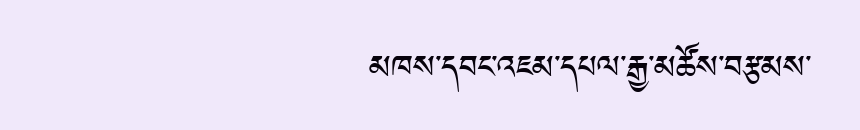མཁས་དབང་འཇམ་དཔལ་རྒྱ་མཚོས་བརྩམས་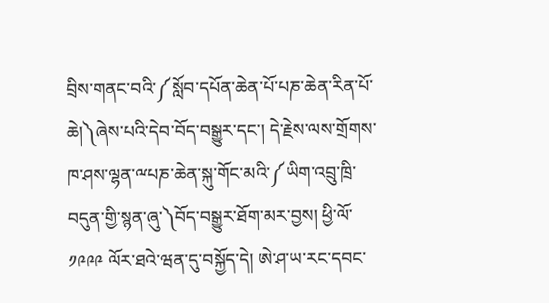བྲིས་གནང་བའི་༼སློབ་དཔོན་ཆེན་པོ་པཎ་ཆེན་རིན་པོ་ཆེ།༽ཞེས་པའི་དེབ་བོད་བསྒྱུར་དང་། དེ་རྗེས་ལས་གྲོགས་ཁ་ཤས་ལྷན་ྋཔཎ་ཆེན་སྐུ་གོང་མའི་༼ཡིག་འབྲུ་ཁྲི་བདུན་གྱི་སྙན་ཞུ་༽བོད་བསྒྱུར་ཐོག་མར་བྱས། ཕྱི་ལོ་ ༡༩༩༩ ལོར་ཐའེ་ཝན་དུ་བསྐྱོད་དེ། ཨེ་ཤ་ཡ་རང་དབང་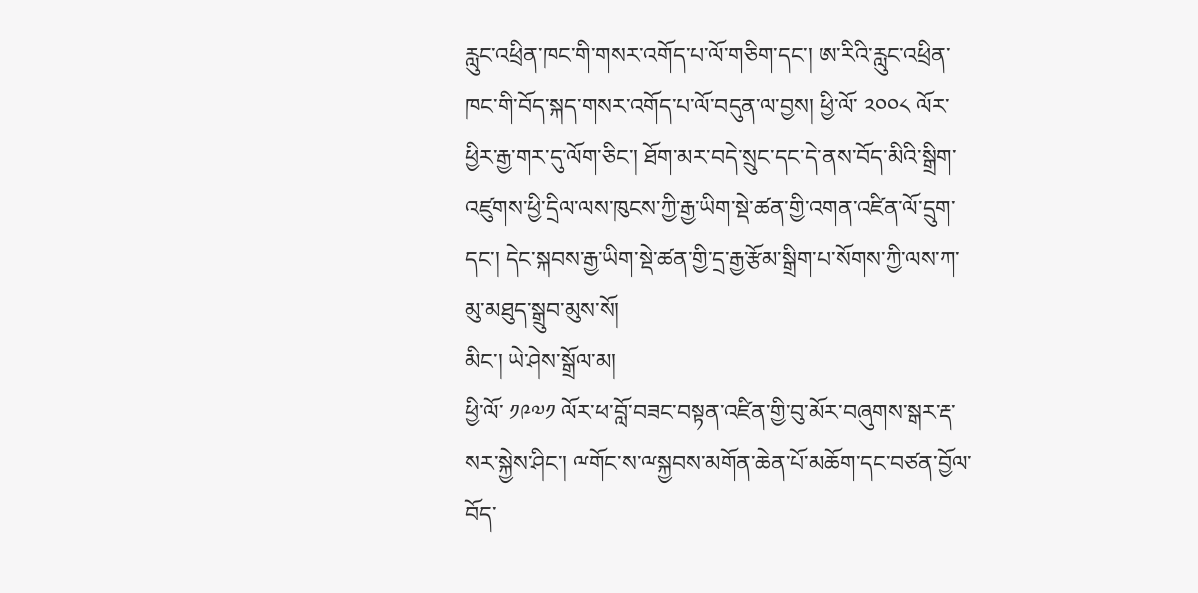རླུང་འཕྲིན་ཁང་གི་གསར་འགོད་པ་ལོ་གཅིག་དང་། ཨ་རིའི་རླུང་འཕྲིན་ཁང་གི་བོད་སྐད་གསར་འགོད་པ་ལོ་བདུན་ལ་བྱས། ཕྱི་ལོ་ ༢༠༠༨ ལོར་ཕྱིར་རྒྱ་གར་དུ་ལོག་ཅིང་། ཐོག་མར་བདེ་སྲུང་དང་དེ་ནས་བོད་མིའི་སྒྲིག་འཛུགས་ཕྱི་དྲིལ་ལས་ཁུངས་ཀྱི་རྒྱ་ཡིག་སྡེ་ཚན་གྱི་འགན་འཛིན་ལོ་དྲུག་དང་། དེང་སྐབས་རྒྱ་ཡིག་སྡེ་ཚན་གྱི་དྲ་རྒྱ་རྩོམ་སྒྲིག་པ་སོགས་ཀྱི་ལས་ཀ་མུ་མཐུད་སྒྲུབ་མུས་སོ།
མིང་། ཡེ་ཤེས་སྒྲོལ་མ།
ཕྱི་ལོ་ ༡༩༧༡ ལོར་ཕ་བློ་བཟང་བསྟན་འཛིན་གྱི་བུ་མོར་བཞུགས་སྒར་རྡ་སར་སྐྱེས་ཤིང་། ྋགོང་ས་ྋསྐྱབས་མགོན་ཆེན་པོ་མཆོག་དང་བཙན་བྱོལ་བོད་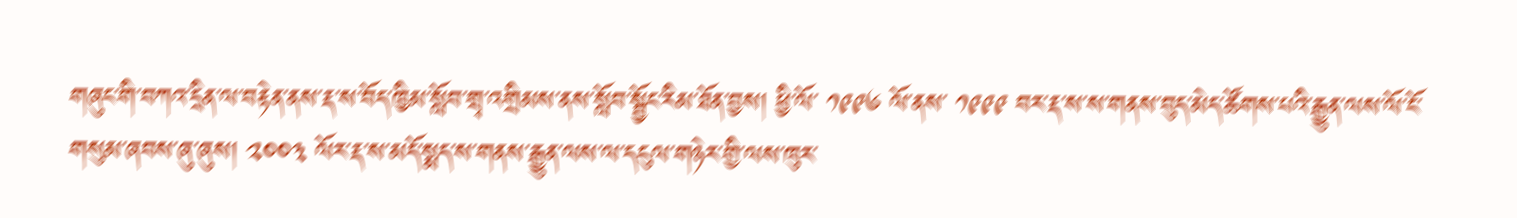གཞུང་གི་བཀའ་དྲིན་ལ་བརྟེན་ནས་རྡ་ས་བོད་ཁྱིམ་སློབ་གྲྭ་འགྲིམས་ནས་སློབ་སྦྱོང་རིམ་ཐོན་བྱས། ཕྱི་ལོ་ ༡༩༩༦ ལོ་ནས་ ༡༩༩༩ བར་རྡ་ས་ས་གནས་བུད་མེད་ཚོགས་པའི་རྒྱུན་ལས་ལོ་ངོ་གསུམ་ཞབས་ཞུ་ཞུས། ༢༠༠༣ ལོར་རྡ་ས་མདོ་སྨད་ས་གནས་རྒྱུན་ལས་ལ་དངུལ་གཉེར་གྱི་ལས་ཁུར་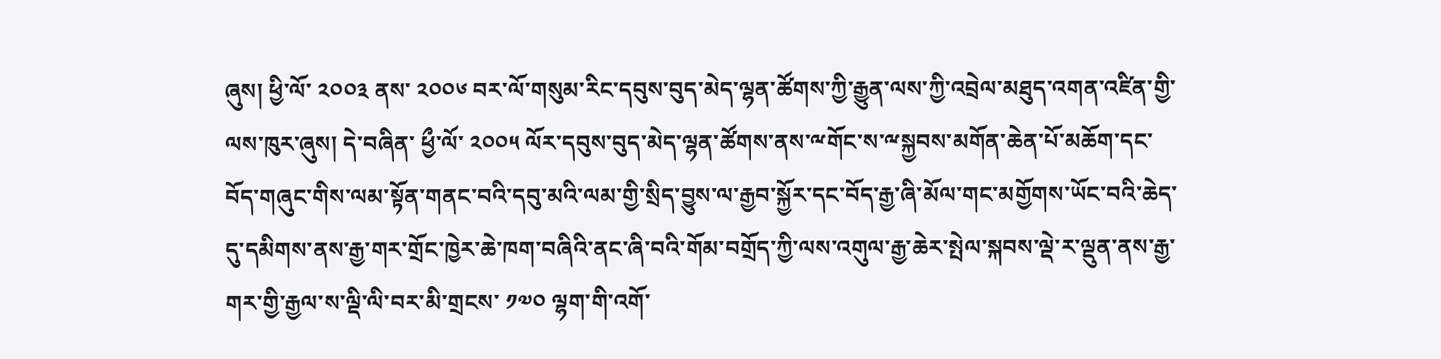ཞུས། ཕྱི་ལོ་ ༢༠༠༣ ནས་ ༢༠༠༦ བར་ལོ་གསུམ་རིང་དབུས་བུད་མེད་ལྷན་ཚོགས་ཀྱི་རྒྱུན་ལས་ཀྱི་འབྲེལ་མཐུད་འགན་འཛིན་གྱི་ལས་ཁུར་ཞུས། དེ་བཞིན་ ཕྱྀ་ལོ་ ༢༠༠༥ ལོར་དབུས་བུད་མེད་ལྷན་ཚོགས་ནས་ྋགོང་ས་ྋསྐྱབས་མགོན་ཆེན་པོ་མཆོག་དང་བོད་གཞུང་གིས་ལམ་སྟོན་གནང་བའི་དབུ་མའི་ལམ་གྱི་སྲིད་བྱུས་ལ་རྒྱབ་སྐྱོར་དང་བོད་རྒྱ་ཞི་མོལ་གང་མགྱོགས་ཡོང་བའི་ཆེད་དུ་དམིགས་ནས་རྒྱ་གར་གྲོང་ཁྱེར་ཆེ་ཁག་བཞིའི་ནང་ཞི་བའི་གོམ་བགྲོད་ཀྱི་ལས་འགུལ་རྒྱ་ཆེར་སྤེལ་སྐབས་ལྡེ་ར་ལྡུན་ནས་རྒྱ་གར་གྱི་རྒྱལ་ས་ལྡི་ལི་བར་མི་གྲངས་ ༡༧༠ ལྷག་གི་འགོ་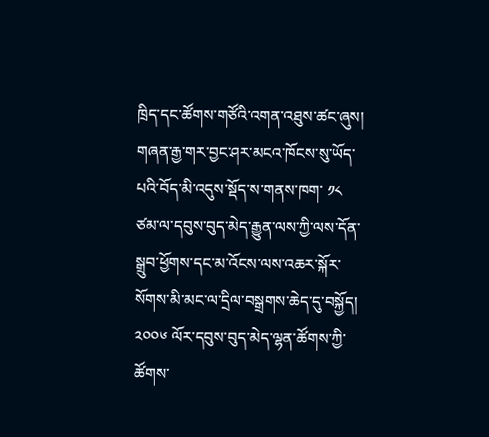ཁྲིད་དང་ཚོགས་གཙོའི་འགན་འཐུས་ཚང་ཞུས། གཞན་རྒྱ་གར་བྱང་ཤར་མངའ་ཁོངས་སུ་ཡོད་པའི་བོད་མི་འདུས་སྡོད་ས་གནས་ཁག་ ༡༨ ཙམ་ལ་དབུས་བུད་མེད་རྒྱུན་ལས་ཀྱི་ལས་དོན་སྒྲུབ་ཕྱོགས་དང་མ་འོངས་ལས་འཆར་སྐོར་སོགས་མི་མང་ལ་དྲིལ་བསྒྲགས་ཆེད་དུ་བསྐྱོད། ༢༠༠༦ ལོར་དབུས་བུད་མེད་ལྷན་ཚོགས་ཀྱི་ཚོགས་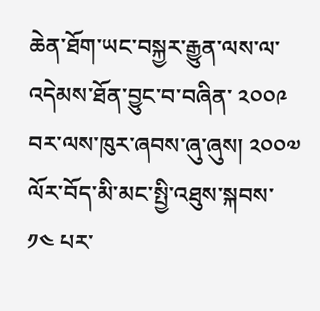ཆེན་ཐོག་ཡང་བསྐྱར་རྒྱུན་ལས་ལ་འདེམས་ཐོན་བྱུང་བ་བཞིན་ ༢༠༠༩ བར་ལས་ཁུར་ཞབས་ཞུ་ཞུས། ༢༠༠༧ ལོར་བོད་མི་མང་སྤྱི་འཐུས་སྐབས་ ༡༤ པར་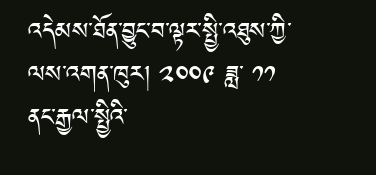འདེམས་ཐོན་བྱུང་བ་ལྟར་སྤྱི་འཐུས་ཀྱི་ལས་འགན་ཁུར། ༢༠༠༩ ཟླ་ ༡༡ ནང་རྒྱལ་སྤྱིའི་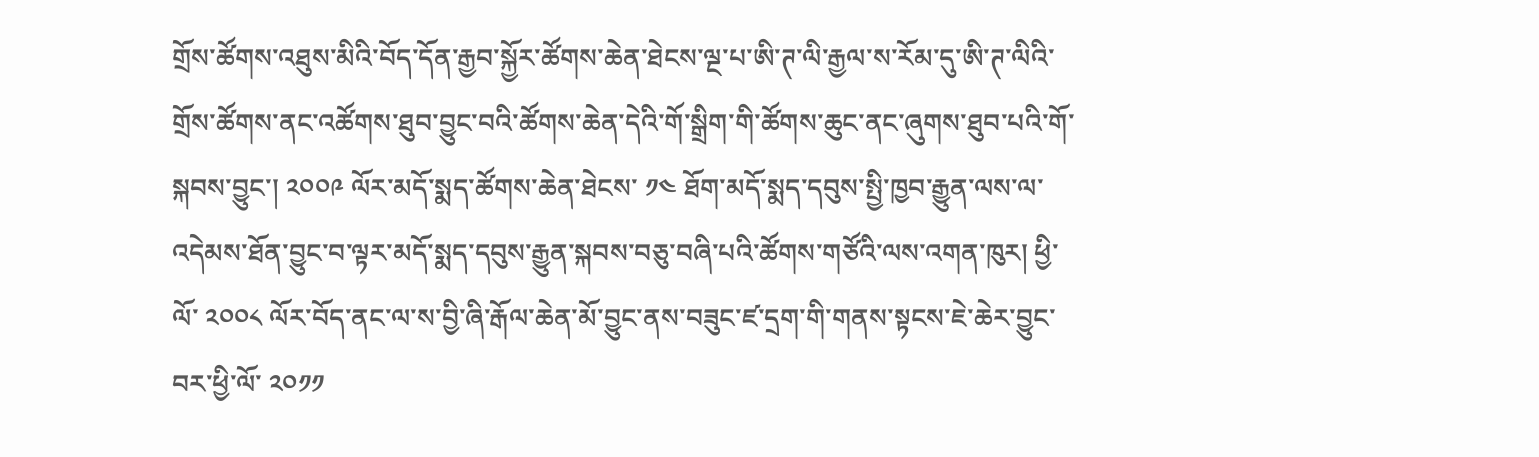གྲོས་ཚོགས་འཐུས་མིའི་བོད་དོན་རྒྱབ་སྐྱོར་ཚོགས་ཆེན་ཐེངས་ལྔ་པ་ཨི་ཊ་ལི་རྒྱལ་ས་རོམ་དུ་ཨི་ཊ་ལིའི་གྲོས་ཚོགས་ནང་འཚོགས་ཐུབ་བྱུང་བའི་ཚོགས་ཆེན་དེའི་གོ་སྒྲིག་གི་ཚོགས་ཆུང་ནང་ཞུགས་ཐུབ་པའི་གོ་སྐབས་བྱུང་། ༢༠༠༩ ལོར་མདོ་སྨད་ཚོགས་ཆེན་ཐེངས་ ༡༤ ཐོག་མདོ་སྨད་དབུས་སྤྱི་ཁྱབ་རྒྱུན་ལས་ལ་འདེམས་ཐོན་བྱུང་བ་ལྟར་མདོ་སྨད་དབུས་རྒྱུན་སྐབས་བཅུ་བཞི་པའི་ཚོགས་གཙོའི་ལས་འགན་ཁུར། ཕྱི་ལོ་ ༢༠༠༨ ལོར་བོད་ནང་ལ་ས་བྱི་ཞི་རྒོལ་ཆེན་མོ་བྱུང་ནས་བཟུང་ཛ་དྲག་གི་གནས་སྟངས་ཇེ་ཆེར་བྱུང་བར་ཕྱི་ལོ་ ༢༠༡༡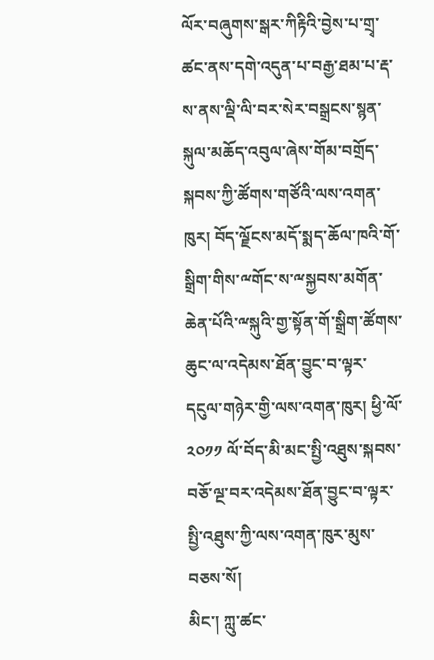ལོར་བཞུགས་སྒར་ཀིརྟིའི་བྱེས་པ་གྲྭ་ཚང་ནས་དགེ་འདུན་པ་བརྒྱ་ཐམ་པ་རྡ་ས་ནས་ལྡི་ལི་བར་སེར་བསྒྲངས་སྙན་སྐུལ་མཆོད་འབུལ་ཞེས་གོམ་བགྲོད་སྐབས་ཀྱི་ཚོགས་གཙོའི་ལས་འགན་ཁུར། བོད་ལྗོངས་མདོ་སྨད་ཆོལ་ཁའི་གོ་སྒྲིག་གིས་ྋགོང་ས་ྋསྐྱབས་མགོན་ཆེན་པོའི་ྋསྐུའི་གྱ་སྟོན་གོ་སྒྲིག་ཚོགས་ཆུང་ལ་འདེམས་ཐོན་བྱུང་བ་ལྟར་དངུལ་གཉེར་གྱི་ལས་འགན་ཁུར། ཕྱི་ལོ་ ༢༠༡༡ ལོ་བོད་མི་མང་སྤྱི་འཐུས་སྐབས་བཅོ་ལྔ་བར་འདེམས་ཐོན་བྱུང་བ་ལྟར་སྤྱི་འཐུས་ཀྱི་ལས་འགན་ཁུར་མུས་བཅས་སོ།
མིང་། ཀླུ་ཚང་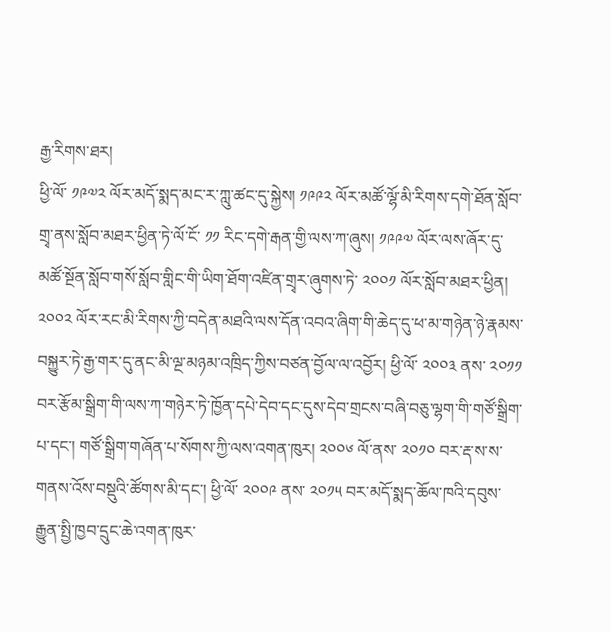རྒྱ་རིགས་ཐར།
ཕྱི་ལོ་ ༡༩༧༢ ལོར་མདོ་སྨད་མང་ར་ཀླུ་ཚང་དུ་སྐྱེས། ༡༩༩༢ ལོར་མཚོ་ལྷོ་མི་རིགས་དགེ་ཐོན་སློབ་གྲྭ་ནས་སློབ་མཐར་ཕྱིན་ཏེ་ལོ་ངོ་ ༡༡ རིང་དགེ་རྒན་གྱི་ལས་ཀ་ཞུས། ༡༩༩༧ ལོར་ལས་ཞོར་དུ་མཚོ་སྔོན་སློབ་གསོ་སློབ་གླིང་གི་ཡིག་ཐོག་འཛིན་གྲྭར་ཞུགས་ཏེ་ ༢༠༠༡ ལོར་སློབ་མཐར་ཕྱིན། ༢༠༠༢ ལོར་རང་མི་རིགས་ཀྱི་བདེན་མཐའི་ལས་དོན་འབའ་ཞིག་གི་ཆེད་དུ་ཕ་མ་གཉེན་ཉེ་རྣམས་བསྐྱུར་ཏེ་རྒྱ་གར་དུ་ནང་མི་ལྔ་མཉམ་འཁྲིད་ཀྱིས་བཙན་བྱོལ་ལ་འབྱོར། ཕྱི་ལོ་ ༢༠༠༣ ནས་ ༢༠༡༡ བར་རྩོམ་སྒྲིག་གི་ལས་ཀ་གཉེར་ཏེ་ཁྱོན་དཔེ་དེབ་དང་དུས་དེབ་གྲངས་བཞི་བཅུ་ལྷག་གི་གཙོ་སྒྲིག་པ་དང་། གཙོ་སྒྲིག་གཞོན་པ་སོགས་ཀྱི་ལས་འགན་ཁུར། ༢༠༠༦ ལོ་ནས་ ༢༠༡༠ བར་རྡ་ས་ས་གནས་འོས་བསྡུའི་ཚོགས་མི་དང་། ཕྱི་ལོ་ ༢༠༠༩ ནས་ ༢༠༡༥ བར་མདོ་སྨད་ཆོལ་ཁའི་དབུས་རྒྱུན་སྤྱི་ཁྱབ་དྲུང་ཆེ་འགན་ཁུར་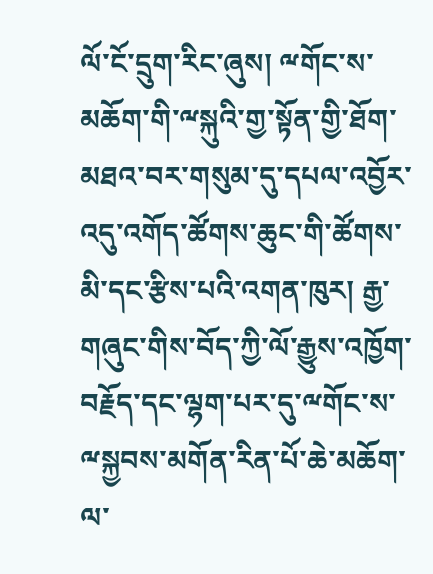ལོ་ངོ་དྲུག་རིང་ཞུས། ྋགོང་ས་མཆོག་གི་ྋསྐུའི་གྱ་སྟོན་གྱི་ཐོག་མཐའ་བར་གསུམ་དུ་དཔལ་འབྱོར་འདུ་འགོད་ཚོགས་ཆུང་གི་ཚོགས་མི་དང་རྩིས་པའི་འགན་ཁུར། རྒྱ་གཞུང་གིས་བོད་ཀྱི་ལོ་རྒྱུས་འཁྱོག་བརྗོད་དང་ལྷག་པར་དུ་ྋགོང་ས་ྋསྐྱབས་མགོན་རིན་པོ་ཆེ་མཆོག་ལ་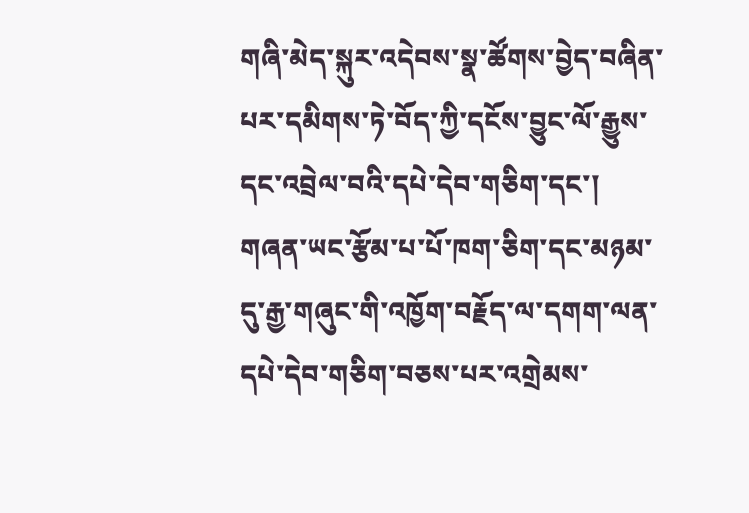གཞི་མེད་སྐུར་འདེབས་སྣ་ཚོགས་བྱེད་བཞིན་པར་དམིགས་ཏེ་བོད་ཀྱི་དངོས་བྱུང་ལོ་རྒྱུས་དང་འབྲེལ་བའི་དཔེ་དེབ་གཅིག་དང་། གཞན་ཡང་རྩོམ་པ་པོ་ཁག་ཅིག་དང་མཉམ་དུ་རྒྱ་གཞུང་གི་འཁྱོག་བརྗོད་ལ་དགག་ལན་དཔེ་དེབ་གཅིག་བཅས་པར་འགྲེམས་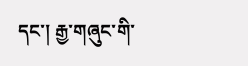དང་། རྒྱ་གཞུང་གི་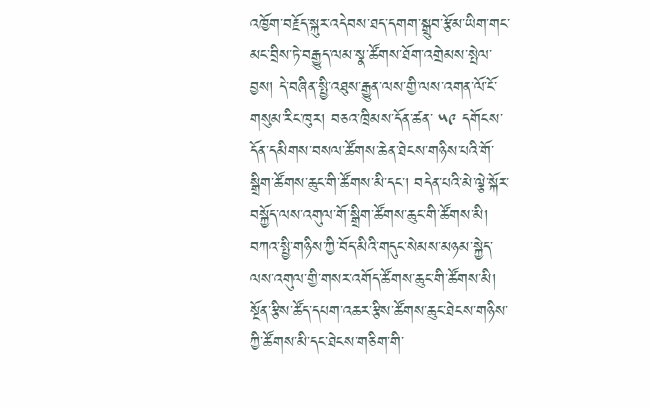འཁྱོག་བརྗོད་སྐུར་འདེབས་ཐད་དགག་སྒྲུབ་རྩོམ་ཡིག་གང་མང་བྲིས་ཏེ་བརྒྱུད་ལམ་སྣ་ཚོགས་ཐོག་འགྲེམས་སྤེལ་བྱས། དེ་བཞིན་སྤྱི་འཐུས་རྒྱུན་ལས་གྱི་ལས་འགན་ལོ་ངོ་གསུམ་རིང་ཁུར། བཅའ་ཁྲིམས་དོན་ཚན་ ༥༩ དགོངས་དོན་དམིགས་བསལ་ཚོགས་ཆེན་ཐེངས་གཉིས་པའི་གོ་སྒྲིག་ཚོགས་ཆུང་གི་ཚོགས་མི་དང་། བདེན་པའི་མེ་ལྕེ་སྐོར་བསྐྱོད་ལས་འགུལ་གོ་སྒྲིག་ཚོགས་ཆུང་གི་ཚོགས་མི། བཀའ་སྤྱི་གཉིས་ཀྱི་བོད་མིའི་གདུང་སེམས་མཉམ་སྐྱེད་ལས་འགུལ་གྱི་གསར་འགོད་ཚོགས་ཆུང་གི་ཚོགས་མི། སྔོན་རྩིས་ཚོད་དཔག་འཆར་རྩིས་ཚོགས་ཆུང་ཐེངས་གཉིས་ཀྱི་ཚོགས་མི་དང་ཐེངས་གཅིག་གི་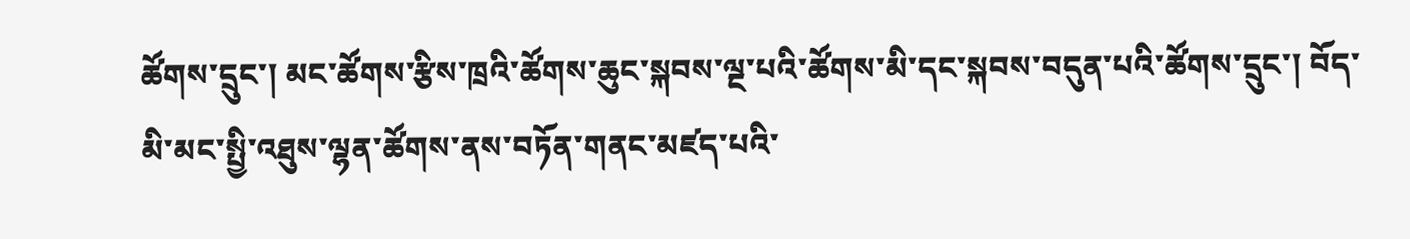ཚོགས་དྲུང་། མང་ཚོགས་རྩིས་ཁྲའི་ཚོགས་ཆུང་སྐབས་ལྔ་པའི་ཚོགས་མི་དང་སྐབས་བདུན་པའི་ཚོགས་དྲུང་། བོད་མི་མང་སྤྱི་འཐུས་ལྷན་ཚོགས་ནས་བཏོན་གནང་མཛད་པའི་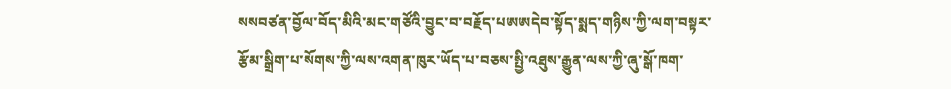སསབཙན་བྱོལ་བོད་མིའི་མང་གཙོའི་བྱུང་བ་བརྗོད་པཨཨདེབ་སྟོད་སྨད་གཉིས་ཀྱི་ལག་བསྟར་རྩོམ་སྒྲིག་པ་སོགས་ཀྱི་ལས་འགན་ཁུར་ཡོད་པ་བཅས་སྤྱི་འཐུས་རྒྱུན་ལས་ཀྱི་ཞུ་སྒོ་ཁག་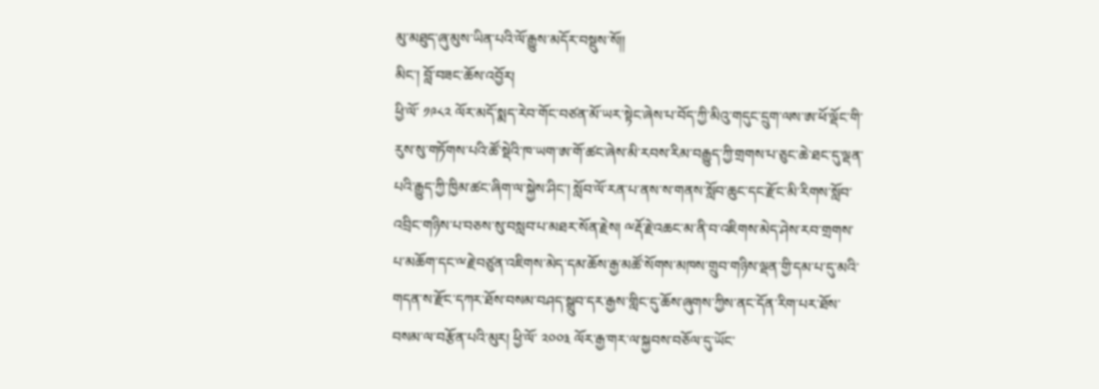མུ་མཐུད་ཞུ་མུས་ཡིན་པའི་ལོ་རྒྱུས་མདོར་བསྡུས་སོ།།
མིང་། བློ་བཟང་ཆོས་འབྱོར།
ཕྱི་ལོ་ ༡༩༨༢ ལོར་མདོ་སྨད་རེབ་གོང་བཙན་མོ་ཡར་སྟེང་ཞེས་པ་བོད་ཀྱི་མིའུ་གདུང་དྲུག་ལས་ཨ་ཕོ་ལྡོང་གི་རུས་སུ་གཏོགས་པའི་ཚོ་སྡེའི་ཁ་ཡག་ཨ་གོ་ཚང་ཞེས་མི་རབས་རིམ་བརྒྱུད་ཀྱི་གྲགས་པ་ཅུང་ཆེ་ཐང་དུ་ལྡན་པའི་རྒྱུད་ཀྱི་ཁྱིམ་ཚང་ཞིག་ལ་སྐྱེས་ཤིང་། སློབ་ལོ་རན་པ་ནས་ས་གནས་སློབ་ཆུང་དང་རྫོང་མི་རིགས་སློབ་འབྲིང་གཉིས་པ་བཅས་སུ་བསླབ་པ་མཐར་སོན་རྗེས། ྋརྡོ་རྗེ་འཆང་མ་ནི་བ་འཇིགས་མེད་ཤེས་རབ་གྲགས་པ་མཆོག་དང་ྋརྗེ་བཙུན་འཇིགས་མེད་དམ་ཆོས་རྒྱ་མཚོ་སོགས་མཁས་གྲུབ་གཉིས་ལྡན་གྱི་དམ་པ་དུ་མའི་གདན་ས་རྫོང་དཀར་ཐོས་བསམ་བཤད་སྒྲུབ་དར་རྒྱས་གླིང་དུ་ཆོས་ཞུགས་ཀྱིས་ནང་དོན་རིག་པར་ཐོས་བསམ་ལ་བརྩོན་པའི་མུར། ཕྱི་ལོ་ ༢༠༠༣ ལོར་རྒྱ་གར་ལ་སྐྱབས་བཅོལ་དུ་ཡོང་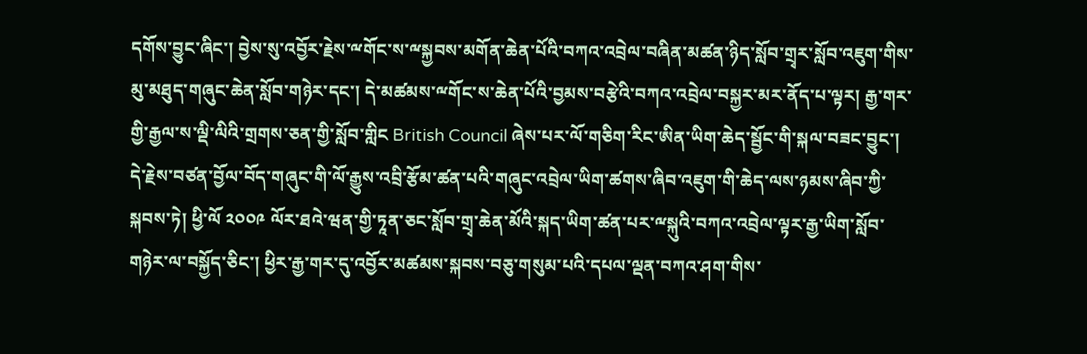དགོས་བྱུང་ཞིང་། བྱེས་སུ་འབྱོར་རྗེས་ྋགོང་ས་ྋསྐྱབས་མགོན་ཆེན་པོའི་བཀའ་འབྲེལ་བཞིན་མཚན་ཉིད་སློབ་གྲྭར་སློབ་འཇུག་གིས་མུ་མཐུད་གཞུང་ཆེན་སློབ་གཉེར་དང་། དེ་མཚམས་ྋགོང་ས་ཆེན་པོའི་བྱམས་བརྩེའི་བཀའ་འབྲེལ་བསྐྱར་མར་ནོད་པ་ལྟར། རྒྱ་གར་གྱི་རྒྱལ་ས་ལྡི་ལིའི་གྲགས་ཅན་གྱི་སློབ་གླིང British Council ཞེས་པར་ལོ་གཅིག་རིང་ཨིན་ཡིག་ཆེད་སྦྱོང་གི་སྐལ་བཟང་བྱུང་། དེ་རྗེས་བཙན་བྱོལ་བོད་གཞུང་གི་ལོ་རྒྱུས་འབྲི་རྩོམ་ཚན་པའི་གཞུང་འབྲེལ་ཡིག་ཚགས་ཞིབ་འཇུག་གི་ཆེད་ལས་ཉམས་ཞིབ་ཀྱི་སྐབས་ཏེ། ཕྱི་ལོ ༢༠༠༩ ལོར་ཐའེ་ཝན་གྱི་ཏཱན་ཅང་སློབ་གྲྭ་ཆེན་མོའི་སྐད་ཡིག་ཚན་པར་ྋསྐུའི་བཀའ་འབྲེལ་ལྟར་རྒྱ་ཡིག་སློབ་གཉེར་ལ་བསྐྱོད་ཅིང་། ཕྱིར་རྒྱ་གར་དུ་འབྱོར་མཚམས་སྐབས་བཅུ་གསུམ་པའི་དཔལ་ལྡན་བཀའ་ཤག་གིས་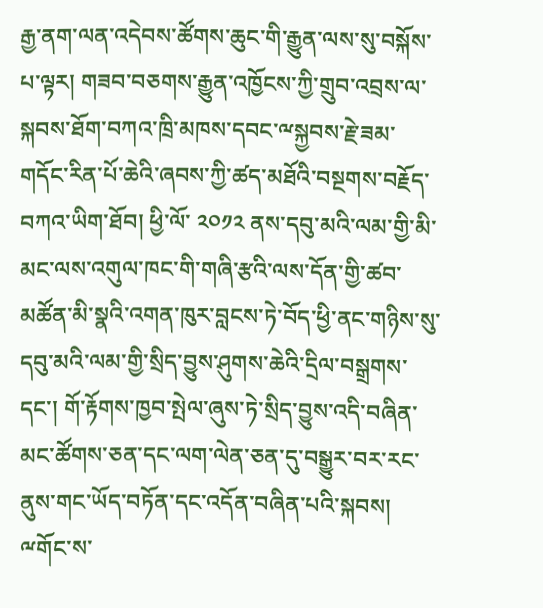རྒྱ་ནག་ལན་འདེབས་ཚོགས་ཆུང་གི་རྒྱུན་ལས་སུ་བསྐོས་པ་ལྟར། གཟབ་བཅགས་རྒྱུན་འཁྱོངས་ཀྱི་གྲུབ་འབྲས་ལ་སྐབས་ཐོག་བཀའ་ཁྲི་མཁས་དབང་ྋསྐྱབས་རྗེ་ཟམ་གདོང་རིན་པོ་ཆེའི་ཞབས་ཀྱི་ཚད་མཐོའི་བསྔགས་བརྗོད་བཀའ་ཡིག་ཐོབ། ཕྱི་ལོ་ ༢༠༡༢ ནས་དབུ་མའི་ལམ་གྱི་མི་མང་ལས་འགུལ་ཁང་གི་གཞི་རྩའི་ལས་དོན་གྱི་ཚབ་མཚོན་མི་སྣའི་འགན་ཁུར་བླངས་ཏེ་བོད་ཕྱི་ནང་གཉིས་སུ་དབུ་མའི་ལམ་གྱི་སྲིད་བྱུས་ཤུགས་ཆེའི་དྲིལ་བསྒྲགས་དང་། གོ་རྟོགས་ཁྱབ་སྤེལ་ཞུས་ཏེ་སྲིད་བྱུས་འདི་བཞིན་མང་ཚོགས་ཅན་དང་ལག་ལེན་ཅན་དུ་བསྒྱུར་བར་རང་ནུས་གང་ཡོད་བཏོན་དང་འདོན་བཞིན་པའི་སྐབས། ྋགོང་ས་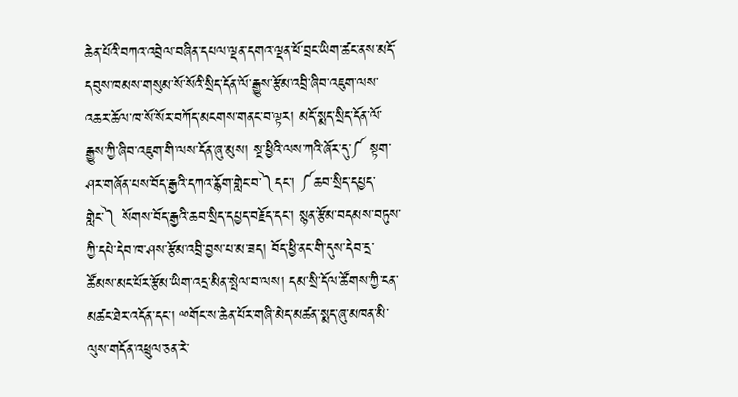ཆེན་པོའི་བཀའ་འབྲེལ་བཞིན་དཔལ་ལྡན་དགའ་ལྡན་ཕོ་བྲང་ཡིག་ཚང་ནས་མདོ་དབུས་ཁམས་གསུམ་སོ་སོའི་སྲིད་དོན་ལོ་རྒྱུས་རྩོམ་འབྲི་ཞིབ་འཇུག་ལས་འཆར་ཆོལ་ཁ་སོ་སོར་བཀོད་མངགས་གནང་བ་ལྟར། མདོ་སྨད་སྲིད་དོན་ལོ་རྒྱུས་ཀྱི་ཞིབ་འཇུག་གི་ལས་དོན་ཞུ་མུས། སྔ་ཕྱིའི་ལས་ཀའི་ཞོར་དུ་༼ སྟག་ཤར་གཞོན་པས་བོད་རྒྱའི་དཀའ་རྙོག་གླེང་བ་༽དང་། ༼ཆབ་སྲིད་དཔྱད་གླེང་༽ སོགས་བོད་རྒྱའི་ཆབ་སྲིད་དཔྱད་བརྗོད་དང་། སྙན་རྩོམ་བདམས་བཏུས་ཀྱི་དཔེ་དེབ་ཁ་ཤས་རྩོམ་འབྲི་བྱས་པ་མ་ཟད། བོད་ཕྱི་ནང་གི་དུས་དེབ་དྲ་ཚོམས་མང་པོར་རྩོམ་ཡིག་འདྲ་མིན་སྤེལ་བ་ལས། དམ་སྲི་དོལ་ཚོགས་ཀྱི་ངན་མཚང་ཐེར་འདོན་དང་། ྋགོང་ས་ཆེན་པོར་གཞི་མེད་མཚན་སྨད་ཞུ་མཁན་མི་ལུས་གདོན་འཕྲུལ་ཅན་རེ་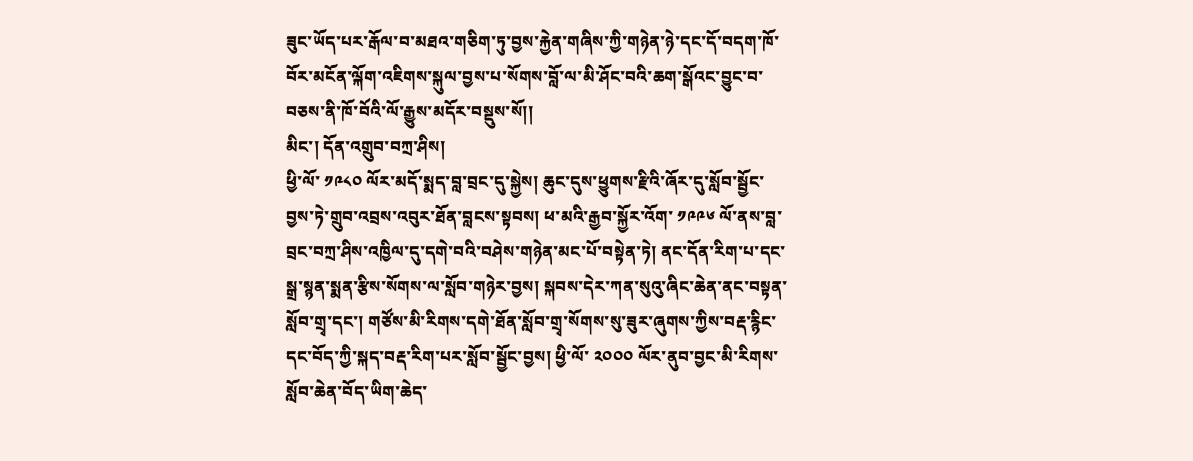ཟུང་ཡོད་པར་རྒོལ་བ་མཐའ་གཅིག་ཏུ་བྱས་རྐྱེན་གཞིས་ཀྱི་གཉེན་ཉེ་དང་དོ་བདག་ཁོ་བོར་མངོན་ལྐོག་འཇིགས་སྐུལ་བྱས་པ་སོགས་བློ་ལ་མི་ཤོང་བའི་ཆག་སྒོའང་བྱུང་བ་བཅས་ནི་ཁོ་བོའི་ལོ་རྒྱུས་མདོར་བསྡུས་སོ།།
མིང་། དོན་འགྲུབ་བཀྲ་ཤིས།
ཕྱི་ལོ་ ༡༩༨༠ ལོར་མདོ་སྨད་བླ་བྲང་དུ་སྐྱེས། ཆུང་དུས་ཕྱུགས་རྫིའི་ཞོར་དུ་སློབ་སྦྱོང་བྱས་ཏེ་གྲུབ་འབྲས་འབུར་ཐོན་བླངས་སྟབས། ཕ་མའི་རྒྱབ་སྐྱོར་འོག་ ༡༩༩༦ ལོ་ནས་བླ་བྲང་བཀྲ་ཤིས་འཁྱིལ་དུ་དགེ་བའི་བཤེས་གཉེན་མང་པོ་བསྟེན་ཏེ། ནང་དོན་རིག་པ་དང་སྒྲ་སྙན་སྨན་རྩིས་སོགས་ལ་སློབ་གཉེར་བྱས། སྐབས་དེར་ཀན་སུའུ་ཞིང་ཆེན་ནང་བསྟན་སློབ་གྲྭ་དང་། གཙོས་མི་རིགས་དགེ་ཐོན་སློབ་གྲྭ་སོགས་སུ་ཟུར་ཞུགས་ཀྱིས་བརྡ་རྙིང་དང་བོད་ཀྱི་སྐད་བརྡ་རིག་པར་སློབ་སྦྱོང་བྱས། ཕྱི་ལོ་ ༢༠༠༠ ལོར་ནུབ་བྱང་མི་རིགས་སློབ་ཆེན་བོད་ཡིག་ཆེད་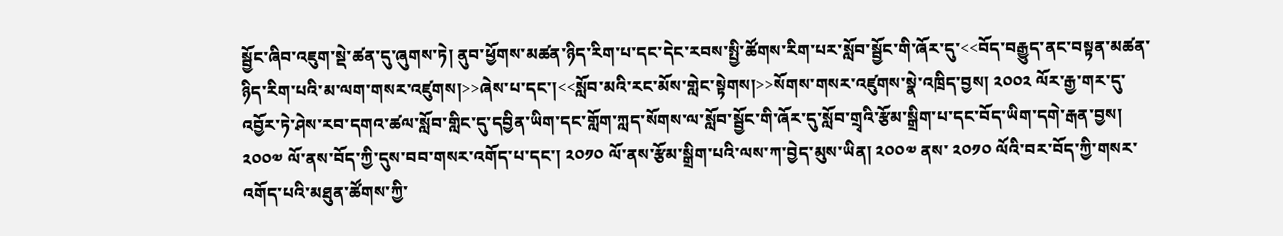སྦྱོང་ཞིབ་འཇུག་སྡེ་ཚན་དུ་ཞུགས་ཏེ། ནུབ་ཕྱོགས་མཚན་ཉིད་རིག་པ་དང་དེང་རབས་སྤྱི་ཚོགས་རིག་པར་སློབ་སྦྱོང་གི་ཞོར་དུ་<<བོད་བརྒྱུད་ནང་བསྟན་མཚན་ཉིད་རིག་པའི་མ་ལག་གསར་འཛུགས།>>ཞེས་པ་དང་།<<སློབ་མའི་རང་མོས་གླེང་སྟེགས།>>སོགས་གསར་འཛུགས་སྣེ་འཁྲིད་བྱས། ༢༠༠༢ ལོར་རྒྱ་གར་དུ་འབྱོར་ཏེ་ཤེས་རབ་དགའ་ཚལ་སློབ་གླིང་དུ་དབྱིན་ཡིག་དང་གློག་ཀླད་སོགས་ལ་སློབ་སྦྱོང་གི་ཞོར་དུ་སློབ་གྲྭའི་རྩོམ་སྒྲིག་པ་དང་བོད་ཡིག་དགེ་རྒན་བྱས། ༢༠༠༧ ལོ་ནས་བོད་ཀྱི་དུས་བབ་གསར་འགོད་པ་དང་། ༢༠༡༠ ལོ་ནས་རྩོམ་སྒྲིག་པའི་ལས་ཀ་བྱེད་མུས་ཡིན། ༢༠༠༧ ནས་ ༢༠༡༠ ལོའི་བར་བོད་ཀྱི་གསར་འགོད་པའི་མཐུན་ཚོགས་ཀྱི་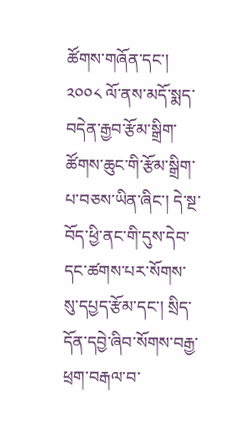ཚོགས་གཞོན་དང་། ༢༠༠༨ ལོ་ནས་མདོ་སྨད་བདེན་རྒྱབ་རྩོམ་སྒྲིག་ཚོགས་ཆུང་གི་རྩོམ་སྒྲིག་པ་བཅས་ཡིན་ཞིང་། དེ་སྔ་བོད་ཕྱི་ནང་གི་དུས་དེབ་དང་ཚགས་པར་སོགས་སུ་དཔྱད་རྩོམ་དང་། སྲིད་དོན་དབྱེ་ཞིབ་སོགས་བརྒྱ་ཕྲག་བརྒལ་བ་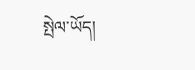སྤེལ་ཡོད།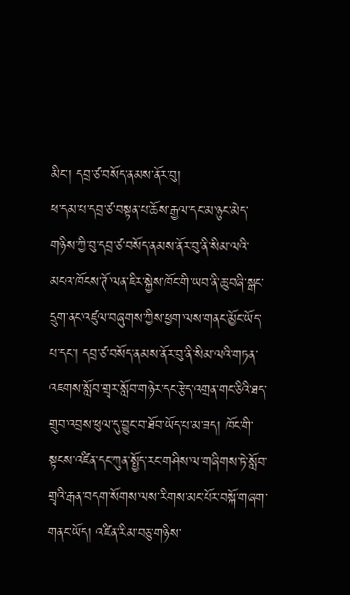མིང་། དབྲ་ཙ་བསོད་ནམས་ནོར་བུ།
ཕ་དམ་པ་དབྲ་ཙ་བསྟན་པ་ཆོས་རྒྱལ་དང་མ་ཉུང་མེད་གཉིས་ཀྱི་བུ་དབྲ་ཙ་བསོད་ནམས་ནོར་བུ་ནི་སིམ་ལའི་མངའ་ཁོངས་ཊོ་ལན་ཇིར་སྐྱེས་ཁོང་གི་ཡབ་ནི་ཆུ་བཞི་སྒང་དྲུག་ནང་འཛུལ་བཞུགས་ཀྱིས་ཕྱག་ལས་གནང་མྱོང་ཡོད་པ་དང་། དབྲ་ཙ་བསོད་ནམས་ནོར་བུ་ནི་སིམ་ལའི་གཏན་འཇགས་སློབ་གྲྭར་སློབ་གཉེར་དང་རྩེད་འགྲན་གང་ཅིའི་ཐད་གྲུབ་འབྲས་ཕུལ་དུ་བྱུང་བ་ཐོབ་ཡོད་པ་མ་ཟད། ཁོང་གི་སྟངས་འཛིན་དང་ཀུན་སྤྱོད་རང་གཤིས་ལ་གཞིགས་ཏེ་སློབ་གྲྭའི་རྒན་བདག་སོགས་ལས་རིགས་མང་པོར་བསྐོ་གཞག་གནང་ཡོད། འཛིན་རིམ་བཅུ་གཉིས་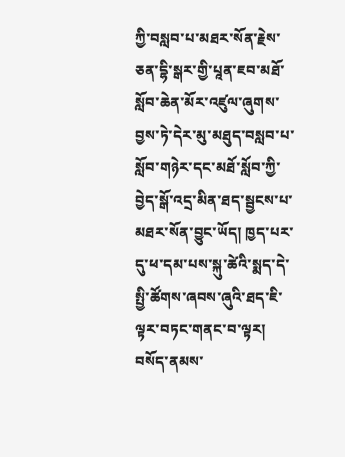ཀྱི་བསླབ་པ་མཐར་སོན་རྗེས་ཅན་དྷི་སྒར་གྱི་པཱན་ཇབ་མཐོ་སློབ་ཆེན་མོར་འཛུལ་ཞུགས་བྱས་ཏེ་དེར་མུ་མཐུད་བསླབ་པ་སློབ་གཉེར་དང་མཐོ་སློབ་ཀྱི་བྱེད་སྒོ་འདྲ་མིན་ཐད་སྦྱངས་པ་མཐར་སོན་བྱུང་ཡོད། ཁྱད་པར་དུ་ཕ་དམ་པས་སྐུ་ཚེའི་སྨད་དེ་སྤྱི་ཚོགས་ཞབས་ཞུའི་ཐད་ཇི་ལྟར་བཏང་གནང་བ་ལྟར། བསོད་ནམས་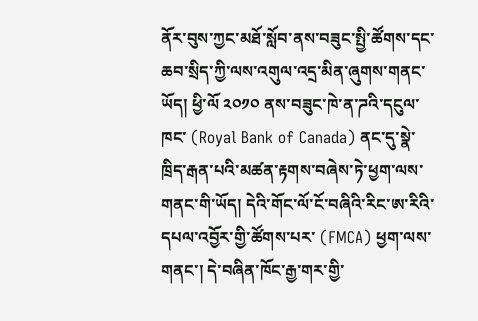ནོར་བུས་ཀྱང་མཐོ་སློབ་ནས་བཟུང་སྤྱི་ཚོགས་དང་ཆབ་སྲིད་ཀྱི་ལས་འགུལ་འདྲ་མིན་ཞུགས་གནང་ཡོད། ཕྱི་ལོ ༢༠༡༠ ནས་བཟུང་ཁེ་ན་ཌའི་དངུལ་ཁང་ (Royal Bank of Canada) ནང་དུ་སྣེ་ཁྲིད་རྒན་པའི་མཚན་རྟགས་བཞེས་ཏེ་ཕྱག་ལས་གནང་གི་ཡོད། དེའི་གོང་ལོ་ངོ་བཞིའི་རིང་ཨ་རིའི་དཔལ་འབྱོར་གྱི་ཚོགས་པར་ (FMCA) ཕྱག་ལས་གནང་། དེ་བཞིན་ཁོང་རྒྱ་གར་གྱི་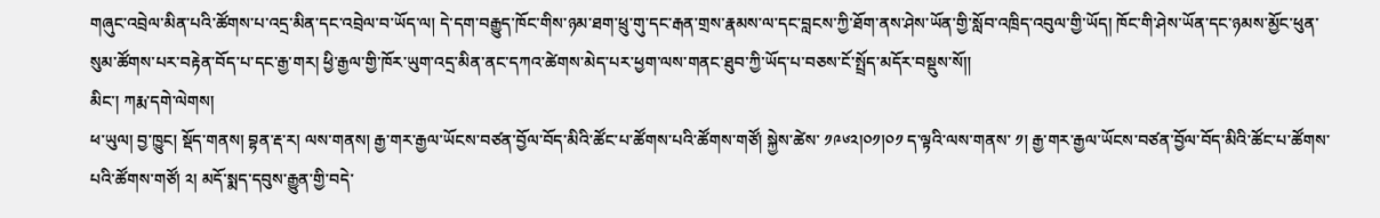གཞུང་འབྲེལ་མིན་པའི་ཚོགས་པ་འདྲ་མིན་དང་འབྲེལ་བ་ཡོད་ལ། དེ་དག་བརྒྱུད་ཁོང་གིས་ཉམ་ཐག་ཕྲུ་གུ་དང་རྒན་གྲས་རྣམས་ལ་དང་བླངས་ཀྱི་ཐོག་ནས་ཤེས་ཡོན་གྱི་སློབ་འཁྲིད་འབུལ་གྱི་ཡོད། ཁོང་གི་ཤེས་ཡོན་དང་ཉམས་མྱོང་ཕུན་སུམ་ཚོགས་པར་བརྟེན་བོད་པ་དང་རྒྱ་གར། ཕྱི་རྒྱལ་གྱི་ཁོར་ཡུག་འདྲ་མིན་ནང་དཀའ་ཚེགས་མེད་པར་ཕྱག་ལས་གནང་ཐུབ་ཀྱི་ཡོད་པ་བཅས་ངོ་སྤྲོད་མདོར་བསྡུས་སོ།།
མིང་། ཀརྨ་དགེ་ལེགས།
ཕ་ཡུལ། བྱ་ཁྱུང། སྡོད་གནས། བྷན་རྡ་ར། ལས་གནས། རྒྱ་གར་རྒྱལ་ཡོངས་བཙན་བྱོལ་བོད་མིའི་ཚོང་པ་ཚོགས་པའི་ཚོགས་གཙོ། སྐྱེས་ཚེས་ ༡༩༦༢།༠༡།༠༡ ད་ལྟའི་ལས་གནས་ ༡། རྒྱ་གར་རྒྱལ་ཡོངས་བཙན་བྱོལ་བོད་མིའི་ཚོང་པ་ཚོགས་པའི་ཚོགས་གཙོ། ༢། མདོ་སྨད་དབུས་རྒྱུན་གྱི་བདེ་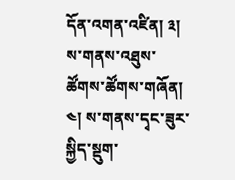དོན་འགན་འཛིན། ༣། ས་གནས་འཐུས་ཚོགས་ཚོགས་གཞོན། ༤། ས་གནས་དྭང་ཟུར་སྐྱིད་སྡུག་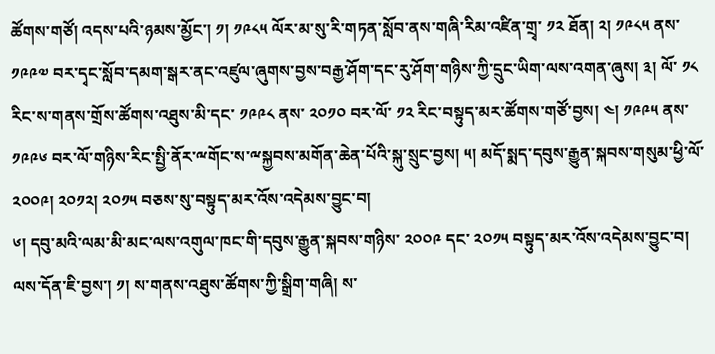ཚོགས་གཙོ། འདས་པའི་ཉམས་མྱོང་། ༡། ༡༩༨༥ ལོར་མ་སུ་རི་གཏན་སློབ་ནས་གཞི་རིམ་འཛིན་གྲྭ་ ༡༢ ཐོན། ༢། ༡༩༨༥ ནས་ ༡༩༩༧ བར་དྭང་སློབ་དམག་སྒར་ནང་འཛུལ་ཞུགས་བྱས་བརྒྱ་ཤོག་དང་རུ་ཤོག་གཉིས་ཀྱི་དྲུང་ཡིག་ལས་འགན་ཞུས། ༣། ལོ་ ༡༨ རིང་ས་གནས་གྲོས་ཚོགས་འཐུས་མི་དང་ ༡༩༩༨ ནས་ ༢༠༡༠ བར་ལོ་ ༡༢ རིང་བསྟུད་མར་ཚོགས་གཙོ་བྱས། ༤། ༡༩༩༥ ནས་ ༡༩༩༦ བར་ལོ་གཉིས་རིང་སྤྱི་ནོར་ྋགོང་ས་ྋསྐྱབས་མགོན་ཆེན་པོའི་སྐུ་སྲུང་བྱས། ༥། མདོ་སྨད་དབུས་རྒྱུན་སྐབས་གསུམ་ཕྱི་ལོ་ ༢༠༠༩། ༢༠༡༢། ༢༠༡༥ བཅས་སུ་བསྟུད་མར་འོས་འདེམས་བྱུང་བ།
༦། དབུ་མའི་ལམ་མི་མང་ལས་འགུལ་ཁང་གི་དབུས་རྒྱུན་སྐབས་གཉིས་ ༢༠༠༩ དང་ ༢༠༡༥ བསྟུད་མར་འོས་འདེམས་བྱུང་བ། ལས་དོན་ཇི་བྱས་། ༡། ས་གནས་འཐུས་ཚོགས་ཀྱི་སྒྲིག་གཞི། ས་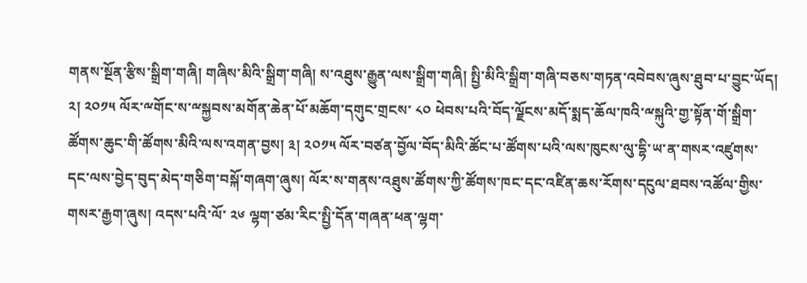གནས་སྔོན་རྩིས་སྒྲིག་གཞི། གཞིས་མིའི་སྒྲིག་གཞི། ས་འཐུས་རྒྱུན་ལས་སྒྲིག་གཞི། སྤྱི་མིའི་སྒྲིག་གཞི་བཅས་གཏན་འབེབས་ཞུས་ཐུབ་པ་བྱུང་ཡོད། ༢། ༢༠༡༥ ལོར་ྋགོང་ས་ྋསྐྱབས་མགོན་ཆེན་པོ་མཆོག་དགུང་གྲངས་ ༨༠ ཕེབས་པའི་བོད་ལྗོངས་མདོ་སྨད་ཆོལ་ཁའི་ྋསྐུའི་གྱ་སྟོན་གོ་སྒྲིག་ཚོགས་ཆུང་གི་ཚོགས་མིའི་ལས་འགན་བྱས། ༣། ༢༠༡༥ ལོར་བཙན་བྱོལ་བོད་མིའི་ཚོང་པ་ཚོགས་པའི་ལས་ཁུངས་ལུ་དྷི་ཡ་ན་གསར་འཛུགས་དང་ལས་བྱེད་བུད་མེད་གཅིག་བསྐོ་གཞག་ཞུས། ལོར་ས་གནས་འཐུས་ཚོགས་ཀྱི་ཚོགས་ཁང་དང་འཛིན་ཆས་རོགས་དངུལ་ཐབས་འཚོལ་གྱིས་གསར་རྒྱག་ཞུས། འདས་པའི་ལོ་ ༢༦ ལྷག་ཙམ་རིང་སྤྱི་དོན་གཞན་ཕན་ལྷག་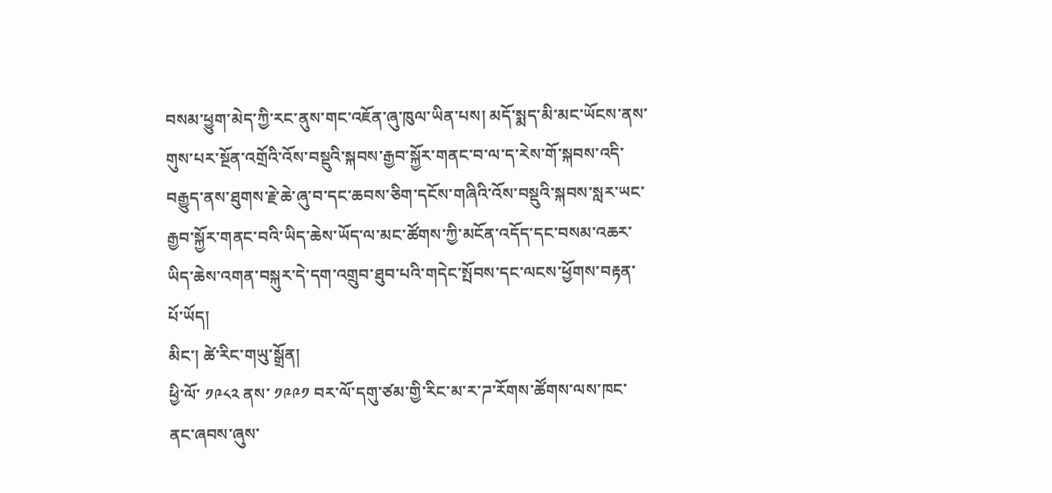བསམ་ཕྱུག་མེད་ཀྱི་རང་ནུས་གང་འཇོན་ཞུ་ཁུལ་ཡིན་པས། མདོ་སྨད་མི་མང་ཡོངས་ནས་གུས་པར་སྔོན་འགྲོའི་འོས་བསྡུའི་སྐབས་རྒྱབ་སྐྱོར་གནང་བ་ལ་ད་རེས་གོ་སྐབས་འདི་བརྒྱུད་ནས་ཐུགས་རྗེ་ཆེ་ཞུ་བ་དང་ཆབས་ཅིག་དངོས་གཞིའི་འོས་བསྡུའི་སྐབས་སླར་ཡང་རྒྱབ་སྐྱོར་གནང་བའི་ཡིད་ཆེས་ཡོད་ལ་མང་ཚོགས་ཀྱི་མངོན་འདོད་དང་བསམ་འཆར་ཡིད་ཆེས་འགན་བསྐུར་དེ་དག་འགྲུབ་ཐུབ་པའི་གདེང་སྤོབས་དང་ལངས་ཕྱོགས་བརྟན་པོ་ཡོད།
མིང་། ཚེ་རིང་གཡུ་སྒྲོན།
ཕྱི་ལོ་ ༡༩༨༢ ནས་ ༡༩༩༡ བར་ལོ་དགུ་ཙམ་གྱི་རིང་མ་ར་ཌ་རོགས་ཚོགས་ལས་ཁང་ནང་ཞབས་ཞུས་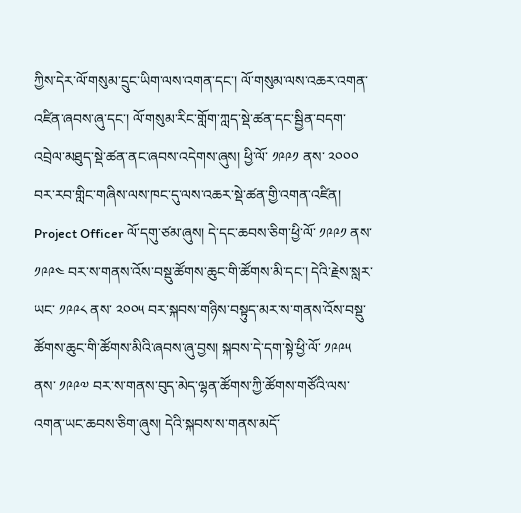ཀྱིས་དེར་ལོ་གསུམ་དྲུང་ཡིག་ལས་འགན་དང་། ལོ་གསུམ་ལས་འཆར་འགན་འཛིན་ཞབས་ཞུ་དང་། ལོ་གསུམ་རིང་གློག་ཀླད་སྡེ་ཚན་དང་སྦྱིན་བདག་འབྲེལ་མཐུད་སྡེ་ཚན་ནང་ཞབས་འདེགས་ཞུས། ཕྱི་ལོ་ ༡༩༩༡ ནས་ ༢༠༠༠ བར་རབ་གླིང་གཞིས་ལས་ཁང་དུ་ལས་འཆར་སྡེ་ཚན་གྱི་འགན་འཛིན། Project Officer ལོ་དགུ་ཙམ་ཞུས། དེ་དང་ཆབས་ཅིག་ཕྱི་ལོ་ ༡༩༩༡ ནས་ ༡༩༩༤ བར་ས་གནས་འོས་བསྡུ་ཚོགས་ཆུང་གི་ཚོགས་མི་དང་། དེའི་རྗེས་སླར་ཡང་ ༡༩༩༨ ནས་ ༢༠༠༥ བར་སྐབས་གཉིས་བསྟུད་མར་ས་གནས་འོས་བསྡུ་ཚོགས་ཆུང་གི་ཚོགས་མིའི་ཞབས་ཞུ་བྱས། སྐབས་དེ་དག་སྟེ་ཕྱི་ལོ་ ༡༩༩༥ ནས་ ༡༩༩༧ བར་ས་གནས་བུད་མེད་ལྷན་ཚོགས་ཀྱི་ཚོགས་གཙོའི་ལས་འགན་ཡང་ཆབས་ཅིག་ཞུས། དེའི་སྐབས་ས་གནས་མདོ་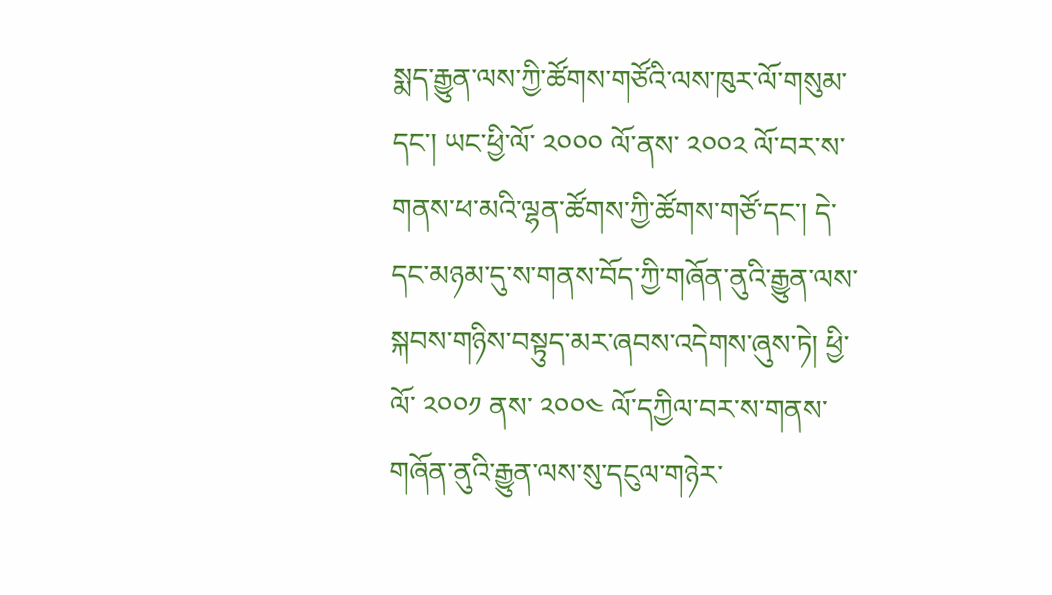སྨད་རྒྱུན་ལས་ཀྱི་ཚོགས་གཙོའི་ལས་ཁུར་ལོ་གསུམ་དང་། ཡང་ཕྱི་ལོ་ ༢༠༠༠ ལོ་ནས་ ༢༠༠༢ ལོ་བར་ས་གནས་ཕ་མའི་ལྷན་ཚོགས་ཀྱི་ཚོགས་གཙོ་དང་། དེ་དང་མཉམ་དུ་ས་གནས་བོད་ཀྱི་གཞོན་ནུའི་རྒྱུན་ལས་སྐབས་གཉིས་བསྟུད་མར་ཞབས་འདེགས་ཞུས་ཏེ། ཕྱི་ལོ་ ༢༠༠༡ ནས་ ༢༠༠༤ ལོ་དཀྱིལ་བར་ས་གནས་གཞོན་ནུའི་རྒྱུན་ལས་སུ་དངུལ་གཉེར་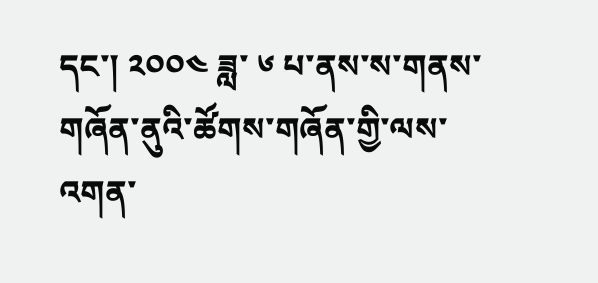དང་། ༢༠༠༤ ཟླ་ ༦ པ་ནས་ས་གནས་གཞོན་ནུའི་ཚོགས་གཞོན་གྱི་ལས་འགན་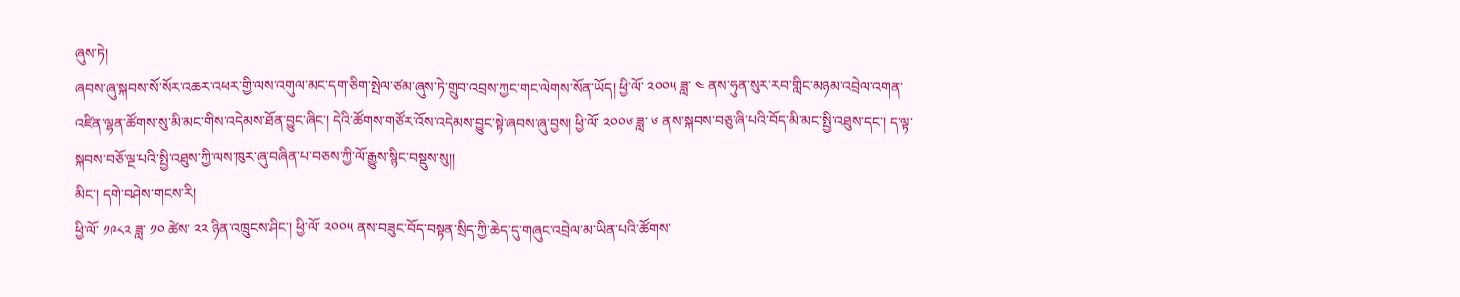ཞུས་ཏེ།
ཞབས་ཞུ་སྐབས་སོ་སོར་འཆར་འཕར་གྱི་ལས་འགུལ་མང་དག་ཅིག་སྤེལ་ཙམ་ཞུས་ཏེ་གྲུབ་འབྲས་ཀྱང་གང་ལེགས་སོན་ཡོད། ཕྱི་ལོ་ ༢༠༠༥ ཟླ་ ༤ ནས་ཧུན་སུར་རབ་གླིང་མཉམ་འབྲེལ་འགན་འཛིན་ལྷན་ཚོགས་སུ་མི་མང་གིས་འདེམས་ཐོན་བྱུང་ཞིང་། དེའི་ཚོགས་གཙོར་འོས་འདེམས་བྱུང་སྟེ་ཞབས་ཞུ་བྱས། ཕྱི་ལོ་ ༢༠༠༦ ཟླ་ ༦ ནས་སྐབས་བཅུ་ཞི་པའི་བོད་མི་མང་སྤྱི་འཐུས་དང་། ད་ལྟ་སྐབས་བཅོ་ལྔ་པའི་སྤྱི་འཐུས་ཀྱི་ལས་ཁུར་ཞུ་བཞིན་པ་བཅས་ཀྱི་ལོ་རྒྱུས་སྙིང་བསྡུས་སུ།།
མིང་། དགེ་བཤེས་གངས་རི།
ཕྱི་ལོ་ ༡༩༨༢ ཟླ་ ༡༠ ཚེས་ ༢༢ ཉིན་འཁྲུངས་ཤིང་། ཕྱི་ལོ་ ༢༠༠༥ ནས་བཟུང་བོད་བསྟན་སྲིད་ཀྱི་ཆེད་དུ་གཞུང་འབྲེལ་མ་ཡིན་པའི་ཚོགས་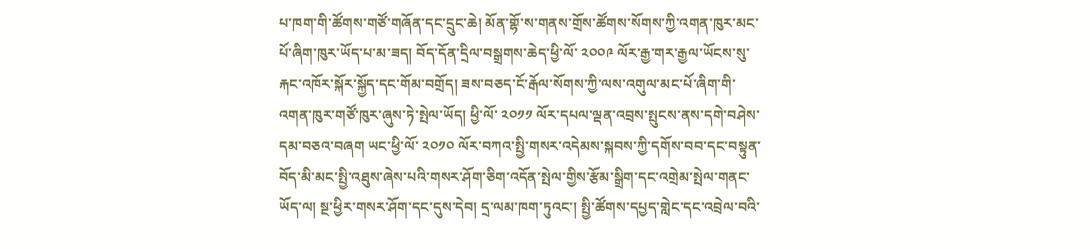པ་ཁག་གི་ཚོགས་གཙོ་གཞོན་དང་དྲུང་ཆེ། མོན་གྷོ་ས་གནས་གྲོས་ཚོགས་སོགས་ཀྱི་འགན་ཁུར་མང་པོ་ཞིག་ཁུར་ཡོད་པ་མ་ཟད། བོད་དོན་དྲིལ་བསྒྲགས་ཆེད་ཕྱི་ལོ་ ༢༠༠༩ ལོར་རྒྱ་གར་རྒྱལ་ཡོངས་སུ་རྐང་འཁོར་སྐོར་སྐྱོད་དང་གོམ་བགྲོད། ཟས་བཅད་ངོ་རྒོལ་སོགས་ཀྱི་ལས་འགུལ་མང་པོ་ཞིག་གི་འགན་ཁུར་གཙོ་ཁུར་ཞུས་ཏེ་སྤེལ་ཡོད། ཕྱི་ལོ་ ༢༠༡༡ ལོར་དཔལ་ལྡན་འབྲས་སྤུངས་ནས་དགེ་བཤེས་དམ་བཅའ་བཞག ཡང་ཕྱི་ལོ་ ༢༠༡༠ ལོར་བཀའ་སྤྱི་གསར་འདེམས་སྐབས་ཀྱི་དགོས་བབ་དང་བསྟུན་བོད་མི་མང་སྤྱི་འཐུས་ཞེས་པའི་གསར་ཤོག་ཅིག་འདོན་སྤེལ་གྱིས་རྩོམ་སྒྲིག་དང་འགྲེམ་སྤེལ་གནང་ཡོད་ལ། སྔ་ཕྱིར་གསར་ཤོག་དང་དུས་དེབ། དྲ་ལམ་ཁག་ཏུའང་། སྤྱི་ཚོགས་དཔྱད་གླེང་དང་འབྲེལ་བའི་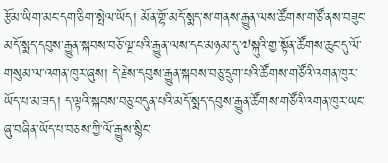རྩོམ་ཡིག་མང་དག་ཅིག་སྤེལ་ཡོད། མོན་གྷོ་མདོ་སྨད་ས་གནས་རྒྱུན་ལས་ཚོགས་གཙོ་ནས་བཟུང་མདོ་སྨད་དབུས་རྒྱུན་སྐབས་བཅོ་ལྔ་པའི་རྒྱུན་ལས་དང་མཉམ་དུ་༧སྐུའི་གྱ་སྟོན་ཚོགས་ཆུང་དུ་ལོ་གསུམ་ལ་འགན་ཁུར་ཞུས། དེ་རྗེས་དབུས་རྒྱུན་སྐབས་བཅུ་དྲུག་པའི་ཚོགས་གཙོའི་འགན་ཁུར་ཡོད་པ་མ་ཟད། ད་ལྟའི་སྐབས་བཅུ་བདུན་པའི་མདོ་སྨད་དབུས་རྒྱུན་ཚོགས་གཙོའི་འགན་ཁུར་ཡང་ཞུ་བཞིན་ཡོད་པ་བཅས་ཀྱི་ལོ་རྒྱུས་སྙིང་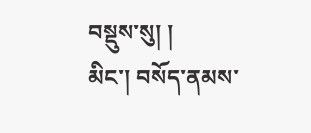བསྡུས་སུ། །
མིང་། བསོད་ནམས་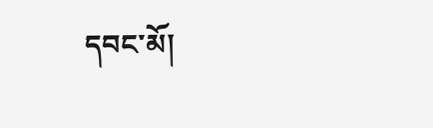དབང་མོ།